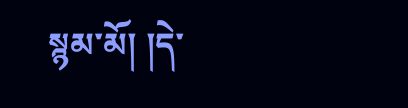སྙམ་མོ། །དེ་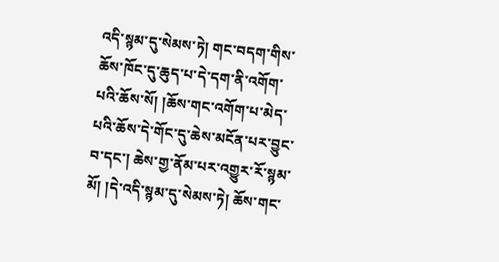འདི་སྙམ་དུ་སེམས་ཏེ། གང་བདག་གིས་ཆོས་ཁོང་དུ་ཆུད་པ་དེ་དག་ནི་འགོག་པའི་ཆོས་སོ། །ཆོས་གང་འགོག་པ་མེད་པའི་ཆོས་དེ་གོང་དུ་ཆེས་མངོན་པར་བྱུང་བ་དང་། ཆེས་གྱ་ནོམ་པར་འགྱུར་རོ་སྙམ་མོ། །དེ་འདི་སྙམ་དུ་སེམས་ཏེ། ཆོས་གང་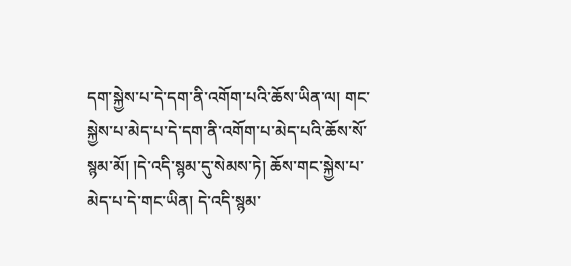དག་སྐྱེས་པ་དེ་དག་ནི་འགོག་པའི་ཆོས་ཡིན་ལ། གང་སྐྱེས་པ་མེད་པ་དེ་དག་ནི་འགོག་པ་མེད་པའི་ཆོས་སོ་སྙམ་མོ། །དེ་འདི་སྙམ་དུ་སེམས་ཏེ། ཆོས་གང་སྐྱེས་པ་མེད་པ་དེ་གང་ཡིན། དེ་འདི་སྙམ་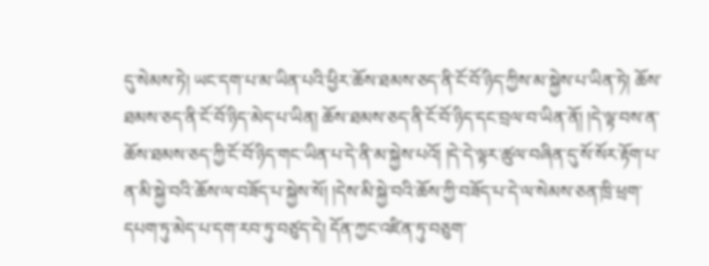དུ་སེམས་ཏེ། ཡང་དག་པ་མ་ཡིན་པའི་ཕྱིར་ཆོས་ཐམས་ཅད་ནི་ངོ་བོ་ཉིད་ཀྱིས་མ་སྐྱེས་པ་ཡིན་ཏེ། ཆོས་ཐམས་ཅད་ནི་ངོ་བོ་ཉིད་མེད་པ་ཡིན། ཆོས་ཐམས་ཅད་ནི་ངོ་བོ་ཉིད་དང་བྲལ་བ་ཡིན་ནོ། །དེ་ལྟ་བས་ན་ཆོས་ཐམས་ཅད་ཀྱི་ངོ་བོ་ཉིད་གང་ཡིན་པ་དེ་ནི་མ་སྐྱེས་པའོ། །དེ་དེ་ལྟར་ཚུལ་བཞིན་དུ་སོ་སོར་རྟོག་པ་ན་མི་སྐྱེ་བའི་ཆོས་ལ་བཟོད་པ་སྐྱེས་སོ། །དེས་མི་སྐྱེ་བའི་ཆོས་ཀྱི་བཟོད་པ་དེ་ལ་སེམས་ཅན་ཁྲི་ཕྲག་དཔག་ཏུ་མེད་པ་དག་རབ་ཏུ་བཙུད་དེ། དོན་ཀྱང་འཛིན་ཏུ་བཅུག་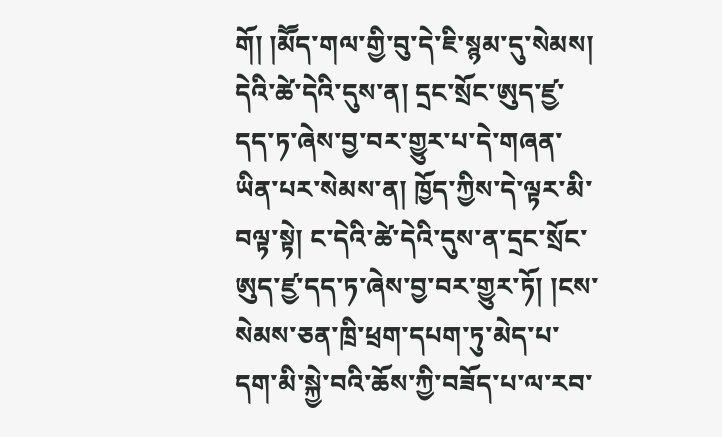གོ། །མཽད་གལ་གྱི་བུ་དེ་ཇི་སྙམ་དུ་སེམས། དེའི་ཚེ་དེའི་དུས་ན། དྲང་སྲོང་ཨུད་ཛྱ་དད་ཏ་ཞེས་བྱ་བར་གྱུར་པ་དེ་གཞན་ཡིན་པར་སེམས་ན། ཁྱོད་ཀྱིས་དེ་ལྟར་མི་བལྟ་སྟེ། ང་དེའི་ཚེ་དེའི་དུས་ན་དྲང་སྲོང་ཨུད་ཛྱ་དད་ཏ་ཞེས་བྱ་བར་གྱུར་ཏོ། །ངས་སེམས་ཅན་ཁྲི་ཕྲག་དཔག་ཏུ་མེད་པ་དག་མི་སྐྱེ་བའི་ཆོས་ཀྱི་བཟོད་པ་ལ་རབ་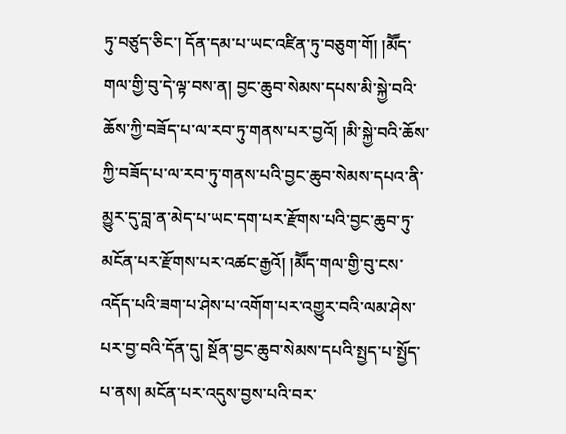ཏུ་བཙུད་ཅིང་། དོན་དམ་པ་ཡང་འཛིན་ཏུ་བཅུག་གོ། །མཽད་གལ་གྱི་བུ་དེ་ལྟ་བས་ན། བྱང་ཆུབ་སེམས་དཔས་མི་སྐྱེ་བའི་ཆོས་ཀྱི་བཟོད་པ་ལ་རབ་ཏུ་གནས་པར་བྱའོ། །མི་སྐྱེ་བའི་ཆོས་ཀྱི་བཟོད་པ་ལ་རབ་ཏུ་གནས་པའི་བྱང་ཆུབ་སེམས་དཔའ་ནི་མྱུར་དུ་བླ་ན་མེད་པ་ཡང་དག་པར་རྫོགས་པའི་བྱང་ཆུབ་ཏུ་མངོན་པར་རྫོགས་པར་འཚང་རྒྱའོ། །མཽད་གལ་གྱི་བུ་ངས་འདོད་པའི་ཟག་པ་ཤེས་པ་འགོག་པར་འགྱུར་བའི་ལམ་ཤེས་པར་བྱ་བའི་དོན་དུ། སྔོན་བྱང་ཆུབ་སེམས་དཔའི་སྤྱད་པ་སྤྱོད་པ་ནས། མངོན་པར་འདུས་བྱས་པའི་བར་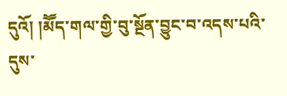དུའོ། །མཽད་གལ་གྱི་བུ་སྔོན་བྱུང་བ་འདས་པའི་དུས་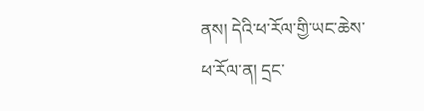ནས། དེའི་ཕ་རོལ་གྱི་ཡང་ཆེས་ཕ་རོལ་ན། དྲང་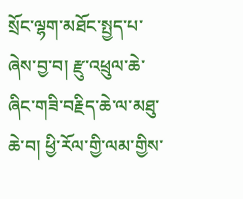སྲོང་ལྷག་མཐོང་སྤྱད་པ་ཞེས་བྱ་བ། རྫུ་འཕྲུལ་ཆེ་ཞིང་གཟི་བརྗིད་ཆེ་ལ་མཐུ་ཆེ་བ། ཕྱི་རོལ་གྱི་ལམ་གྱིས་